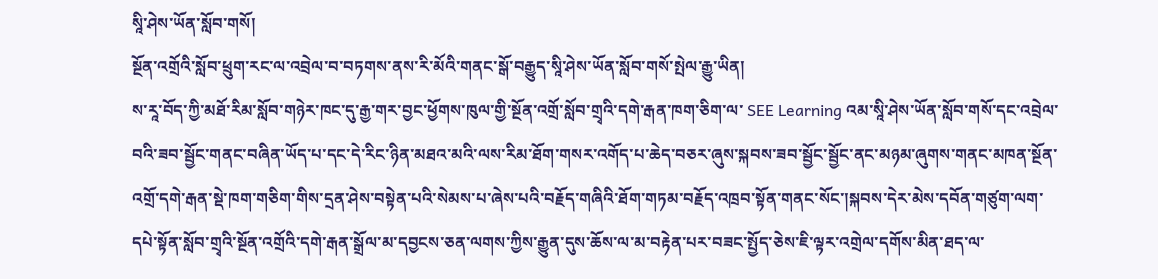སཱི་ཤེས་ཡོན་སློབ་གསོ།
སྔོན་འགྲོའི་སློབ་ཕྲུག་རང་ལ་འབྲེལ་བ་བཏགས་ནས་རི་མོའི་གནང་སྒོ་བརྒྱུད་སཱི་ཤེས་ཡོན་སློབ་གསོ་སྤེལ་རྒྱུ་ཡིན།
ས་རཱ་བོད་ཀྱི་མཐོ་རིམ་སློབ་གཉེར་ཁང་དུ་རྒྱ་གར་བྱང་ཕྱོགས་ཁུལ་གྱི་སྔོན་འགྲོ་སློབ་གྲྭའི་དགེ་རྒན་ཁག་ཅིག་ལ་ SEE Learning འམ་སཱི་ཤེས་ཡོན་སློབ་གསོ་དང་འབྲེལ་བའི་ཟབ་སྦྱོང་གནང་བཞིན་ཡོད་པ་དང་དེ་རིང་ཉིན་མཐའ་མའི་ལས་རིམ་ཐོག་གསར་འགོད་པ་ཆེད་བཅར་ཞུས་སྐབས་ཟབ་སྦྱོང་སྦྱོང་ནང་མཉམ་ཞུགས་གནང་མཁན་སྔོན་འགྲོ་དགེ་རྒན་སྡེ་ཁག་གཅིག་གིས་དྲན་ཤེས་བསྟེན་པའི་སེམས་པ་ཞེས་པའི་བརྗོད་གཞིའི་ཐོག་གཏམ་བརྗོད་འཁྲབ་སྟོན་གནང་སོང་།སྐབས་དེར་མེས་དབོན་གཙུག་ལག་དཔེ་སྟོན་སློབ་གྲྭའི་སྔོན་འགྲོའི་དགེ་རྒན་སྒྲོལ་མ་དབྱངས་ཅན་ལགས་ཀྱིས་རྒྱུན་དུས་ཆོས་ལ་མ་བརྟེན་པར་བཟང་སྤྱོད་ཅེས་ཇི་ལྟར་འགྲེལ་དགོས་མིན་ཐད་ལ་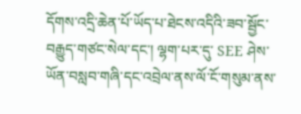དོགས་འདྲི་ཆེན་པོ་ཡོད་པ་ཐེངས་འདིའི་ཟབ་སྦྱོང་བརྒྱུད་གཙང་སེལ་དང་། ལྷག་པར་དུ་ SEE ཤེས་ཡོན་བསླབ་གཞི་དང་འབྲེལ་ནས་ལོ་ངོ་གསུམ་ནས་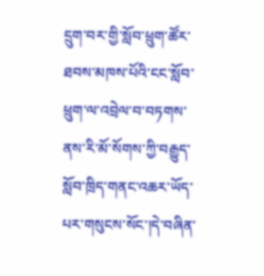དྲུག་བར་གྱི་སློབ་ཕྲུག་ཚོར་ཐབས་མཁས་པོའི་ངང་སློབ་ཕྲུག་ལ་འབྲེལ་བ་བཏགས་ནས་རི་མོ་སོགས་ཀྱི་བརྒྱུད་སློབ་ཁྲིད་གནང་འཆར་ཡོད་པར་གསུངས་སོང་།དེ་བཞིན་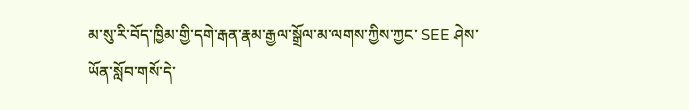མ་སུ་རི་བོད་ཁྱིམ་གྱི་དགེ་རྒན་རྣམ་རྒྱལ་སྒྲོལ་མ་ལགས་ཀྱིས་ཀྱང་ SEE ཤེས་ཡོན་སློབ་གསོ་དེ་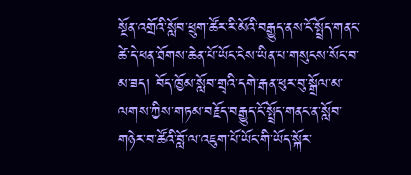སྔོན་འགྲོའི་སློབ་ཕྲུག་ཚོར་རི་མོའི་བརྒྱུད་ནས་ངོ་སྤྲོད་གནང་ཚེ་དེ་ཕན་ཐོགས་ཆེན་པོ་ཡོང་ངེས་ཡིན་པ་གསུངས་སོང་བ་མ་ཟད། བོད་ཁྱོམ་སློབ་གྲྭའི་དགེ་རྒན་ཕུར་བུ་སྒྲོལ་མ་ལགས་ཀྱིས་གཏམ་བརྗོད་བརྒྱུད་ངོ་སྤྲོད་གནང་ན་སློབ་གཉེར་བ་ཚོའི་བློ་ལ་འཇུག་པོ་ཡོང་གི་ཡོད་སྐོར་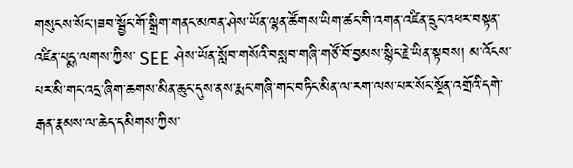གསུངས་སོང་།ཟབ་སྦྱོང་གོ་སྒྲིག་གནང་མཁན་ཤེས་ཡོན་ལྷན་ཚོགས་ཡིག་ཚང་གི་འགན་འཛིན་དྲུང་འཕར་བསྟན་འཛིན་པདྨ་ལགས་ཀྱིས་ SEE ཤེས་ཡོན་སློབ་གསོའི་བསླབ་གཞི་གཙོ་བོ་བྱམས་སྙིང་རྗེ་ཡིན་སྟབས། མ་འོངས་པར་མི་གང་འདྲ་ཞིག་ཆགས་མིན་ཆུང་དུས་ནས་རྨང་གཞི་གང་བཏིང་མིན་ལ་རག་ལས་པར་སོང་སྔོན་འགྲོའི་དགེ་རྒན་རྣམས་ལ་ཆེད་དམིགས་ཀྱིས་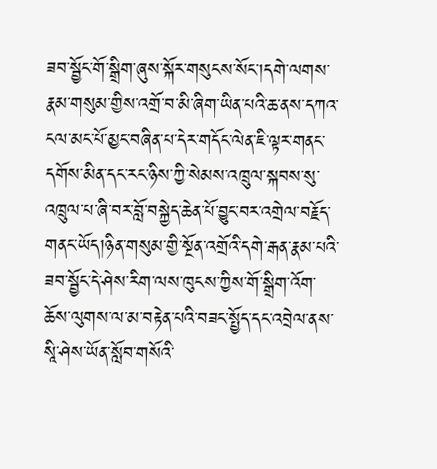ཟབ་སྦྱོང་གོ་སྒྲིག་ཞུས་སྐོར་གསུངས་སོང་།དགེ་ལགས་རྣམ་གསུམ་གྱིས་འགྲོ་བ་མི་ཞིག་ཡིན་པའི་ཆ་ནས་དཀའ་ངལ་མང་པོ་མྱང་བཞིན་པ་དེར་གདོང་ལེན་ཇི་ལྟར་གནང་དགོས་མིན་དང་རང་ཉིས་ཀྱི་སེམས་འཁྲུལ་སྐབས་སུ་འཁྲུལ་པ་ཞི་བར་བློ་བསྐྱེད་ཆེན་པོ་བྱུང་བར་འགྲེལ་བརྗོད་གནང་ཡོད།ཉིན་གསུམ་གྱི་སྔོན་འགྲོའི་དགེ་རྒན་རྣམ་པའི་ཟབ་སྦྱོང་དེ་ཤེས་རིག་ལས་ཁུངས་ཀྱིས་གོ་སྒྲིག་འོག་ཆོས་ལུགས་ལ་མ་བརྟེན་པའི་བཟང་སྤྱོད་དང་འབྲེལ་ནས་སཱི་ཤེས་ཡོན་སློབ་གསོའི་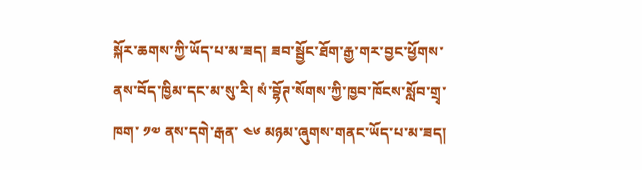སྐོར་ཆགས་ཀྱི་ཡོད་པ་མ་ཟད། ཟབ་སྦྱོང་ཐོག་རྒྱ་གར་བྱང་ཕྱོགས་ནས་བོད་ཁྱིམ་དང་མ་སུ་རི། སཾ་བྷོཊ་སོགས་ཀྱི་ཁྱབ་ཁོངས་སློབ་གྲྭ་ཁག་ ༡༧ ནས་དགེ་རྒན་ ༤༦ མཉམ་ཞུགས་གནང་ཡོད་པ་མ་ཟད།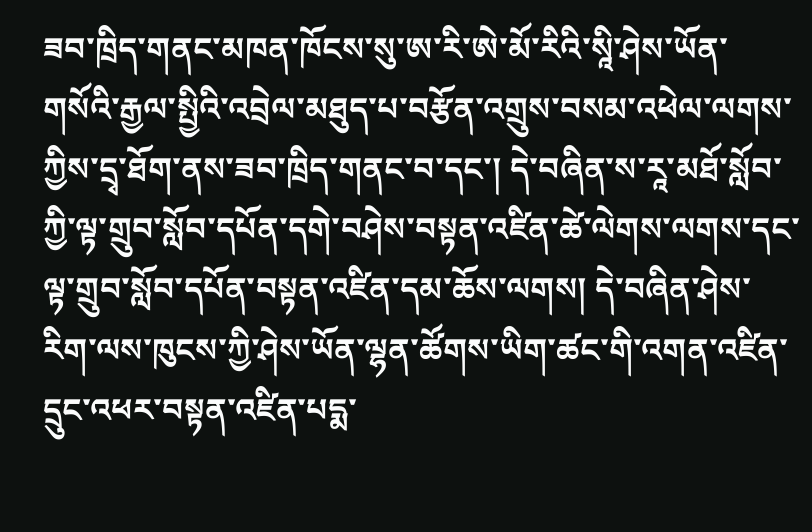ཟབ་ཁྲིད་གནང་མཁན་ཁོངས་སུ་ཨ་རི་ཨེ་མོ་རིའི་སཱི་ཤེས་ཡོན་གསོའི་རྒྱལ་སྤྱིའི་འབྲེལ་མཐུད་པ་བརྩོན་འགྲུས་བསམ་འཕེལ་ལགས་ཀྱིས་དྲྭ་ཐོག་ནས་ཟབ་ཁྲིད་གནང་བ་དང་། དེ་བཞིན་ས་རཱ་མཐོ་སློབ་ཀྱི་ལྟ་གྲུབ་སློབ་དཔོན་དགེ་བཤེས་བསྟན་འཛིན་ཚེ་ལེགས་ལགས་དང་ལྟ་གྲུབ་སློབ་དཔོན་བསྟན་འཛིན་དམ་ཆོས་ལགས། དེ་བཞིན་ཤེས་རིག་ལས་ཁུངས་ཀྱི་ཤེས་ཡོན་ལྷན་ཚོགས་ཡིག་ཚང་གི་འགན་འཛིན་དྲུང་འཕར་བསྟན་འཛིན་པདྨ་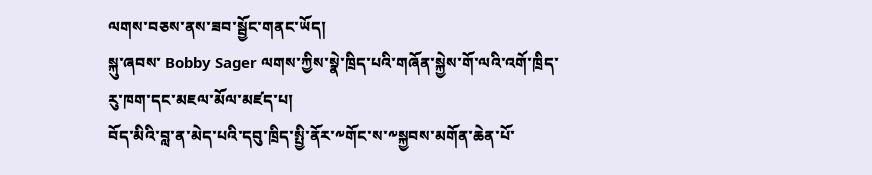ལགས་བཅས་ནས་ཟབ་སྦྱོང་གནང་ཡོད།
སྐུ་ཞབས་ Bobby Sager ལགས་ཀྱིས་སྣེ་ཁྲིད་པའི་གཞོན་སྐྱེས་གོ་ལའི་འགོ་ཁྲིད་རུ་ཁག་དང་མཇལ་མོལ་མཛད་པ།
བོད་མིའི་བླ་ན་མེད་པའི་དབུ་ཁྲིད་སྤྱི་ནོར་༸གོང་ས་༸སྐྱབས་མགོན་ཆེན་པོ་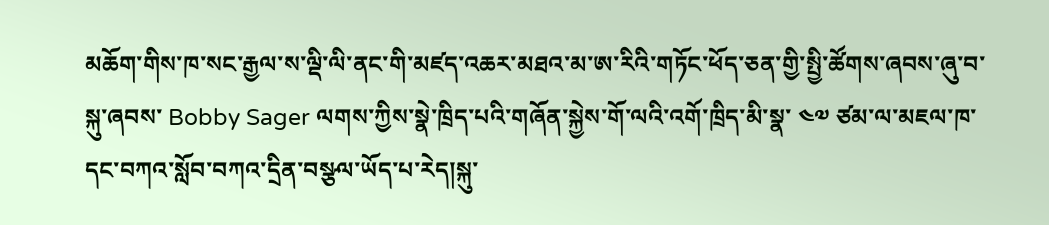མཆོག་གིས་ཁ་སང་རྒྱལ་ས་ལྡི་ལི་ནང་གི་མཛད་འཆར་མཐའ་མ་ཨ་རིའི་གཏོང་ཕོད་ཅན་གྱི་སྤྱི་ཚོགས་ཞབས་ཞུ་བ་སྐུ་ཞབས་ Bobby Sager ལགས་ཀྱིས་སྣེ་ཁྲིད་པའི་གཞོན་སྐྱེས་གོ་ལའི་འགོ་ཁྲིད་མི་སྣ་ ༤༧ ཙམ་ལ་མཇལ་ཁ་དང་བཀའ་སློབ་བཀའ་དྲིན་བསྩལ་ཡོད་པ་རེད།སྐུ་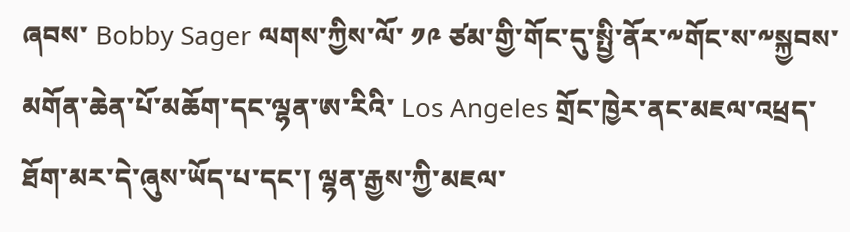ཞབས་ Bobby Sager ལགས་ཀྱིས་ལོ་ ༡༩ ཙམ་གྱི་གོང་དུ་སྤྱི་ནོར་༸གོང་ས་༸སྐྱབས་མགོན་ཆེན་པོ་མཆོག་དང་ལྷན་ཨ་རིའི་ Los Angeles གྲོང་ཁྱེར་ནང་མཇལ་འཕྲད་ཐོག་མར་དེ་ཞུས་ཡོད་པ་དང་། ལྷན་རྒྱས་ཀྱི་མཇལ་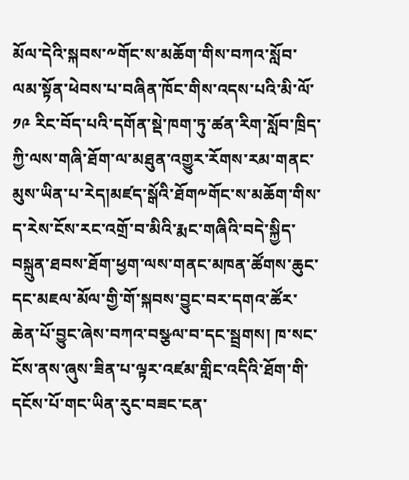མོལ་དེའི་སྐབས་༸གོང་ས་མཆོག་གིས་བཀའ་སློབ་ལམ་སྟོན་ཕེབས་པ་བཞིན་ཁོང་གིས་འདས་པའི་མི་ལོ་ ༡༩ རིང་བོད་པའི་དགོན་སྡེ་ཁག་ཏུ་ཚན་རིག་སློབ་ཁྲིད་ཀྱི་ལས་གཞི་ཐོག་ལ་མཐུན་འགྱུར་རོགས་རམ་གནང་མུས་ཡིན་པ་རེད།མཛད་སྒོའི་ཐོག༸གོང་ས་མཆོག་གིས་ད་རེས་ངོས་རང་འགྲོ་བ་མིའི་རྨང་གཞིའི་བདེ་སྐྱིད་བསྐྲུན་ཐབས་ཐོག་ཕྱག་ལས་གནང་མཁན་ཚོགས་ཆུང་དང་མཇལ་མོལ་གྱི་གོ་སྐབས་བྱུང་བར་དགའ་ཚོར་ཆེན་པོ་བྱུང་ཞེས་བཀའ་བསྩལ་བ་དང་སྦྲགས། ཁ་སང་ངོས་ནས་ཞུས་ཟིན་པ་ལྟར་འཛམ་གླིང་འདིའི་ཐོག་གི་དངོས་པོ་གང་ཡིན་རུང་བཟང་ངན་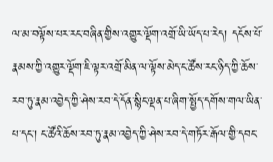ལ་མ་བལྟོས་པར་རང་བཞིན་གྱིས་འགྱུར་ལྡོག་འགྲོ་ཡི་ཡོད་པ་རེད། དངོས་པོ་རྣམས་ཀྱི་འགྱུར་ལྡོག་ཇི་ལྟར་འགྲོ་མིན་ལ་ལྟོས་མེད་ང་ཚོས་རང་ཉིད་ཀྱི་ཆོས་རབ་ཏུ་རྣམ་འབྱེད་ཀྱི་ཤེས་རབ་དེ་དོན་སྙིང་ལྡན་པ་ཞིག་སྤྱོད་དགོས་གལ་ཡིན་པ་དང་། ང་ཚོའི་ཆོས་རབ་ཏུ་རྣམ་འབྱེད་ཀྱི་ཤེས་རབ་དེ་གཏོར་རྒོལ་གྱི་དབང་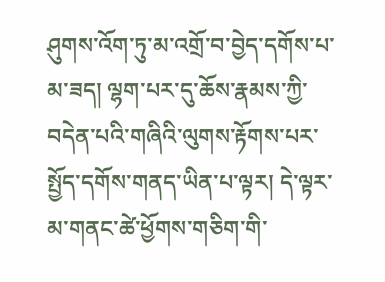ཤུགས་འོག་ཏུ་མ་འགྲོ་བ་བྱེད་དགོས་པ་མ་ཟད། ལྷག་པར་དུ་ཆོས་རྣམས་ཀྱི་བདེན་པའི་གཞིའི་ལུགས་རྟོགས་པར་སྤྱོད་དགོས་གནད་ཡིན་པ་ལྟར། དེ་ལྟར་མ་གནང་ཚེ་ཕྱོགས་གཅིག་གི་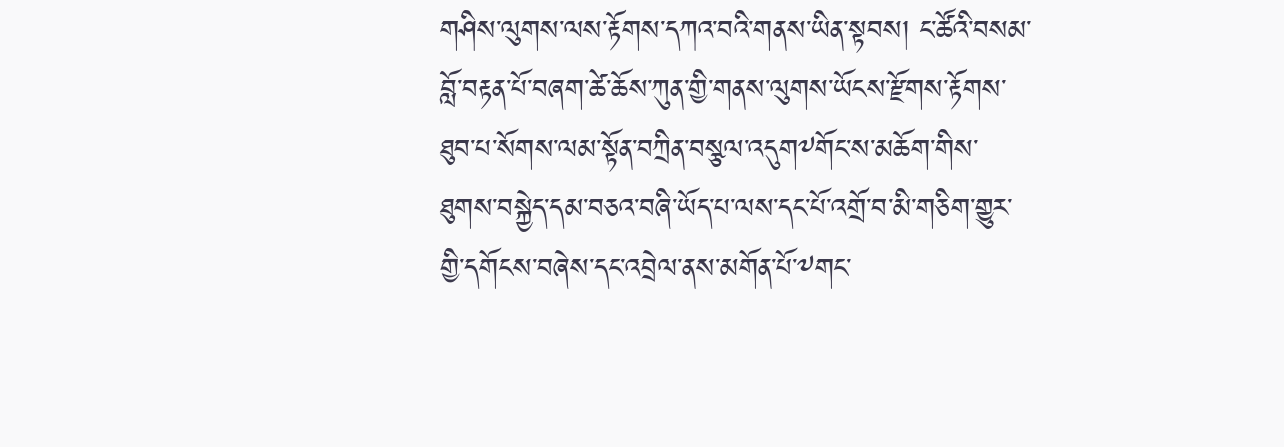གཤིས་ལུགས་ལས་རྟོགས་དཀའ་བའི་གནས་ཡིན་སྟབས། ང་ཚོའི་བསམ་བློ་བརྟན་པོ་བཞག་ཚེ་ཆོས་ཀུན་གྱི་གནས་ལུགས་ཡོངས་རྫོགས་རྟོགས་ཐུབ་པ་སོགས་ལམ་སྟོན་བཀྲིན་བསྩལ་འདུག༸གོང་ས་མཆོག་གིས་ཐུགས་བསྐྱེད་དམ་བཅའ་བཞི་ཡོད་པ་ལས་དང་པོ་འགྲོ་བ་མི་གཅིག་གྱུར་གྱི་དགོངས་བཞེས་དང་འབྲེལ་ནས་མགོན་པོ་༸གང་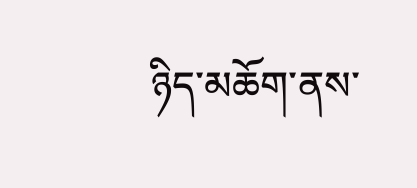ཉིད་མཆོག་ནས་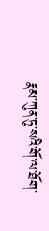རྣམ་ཀུན་ཏུ་སའི་གོ་ལ་ཐོག་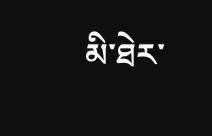མི་ཐེར་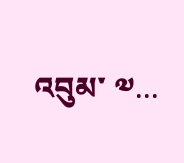འབུམ་ ༧...